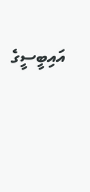އައިބީސީގެ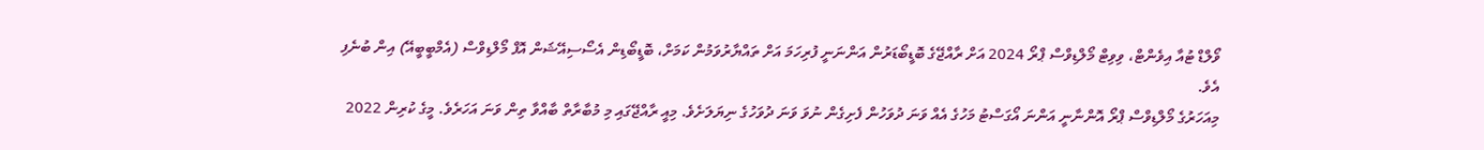ވޯލްޑް ޓުއާ އިވެންޓް، ވިވިޓް މޯލްޑިވްސް ޕްރޯ 2024 އަށް ރާއްޖޭގެ ބޮޑީބޯޑަރުން އަންނަނީ ފުރިހަމަ އަށް ތައްޔާރުވަމުން ކަމަށް، ބޮޑީބޯޑިން އެސޯސިއޭޝަން އޮފް މޯލްޑިވްސް (އެމްބީބީއޭ) އިން ބުނެފި އެވެ.
މިއަހަރުގެ މޯލްޑިވްސް ޕްރޯ އޮންނާނީ އަންނަ އޯގަސްޓު މަހުގެ އެއް ވަނަ ދުވަހުން ފެށިގެން ނުވަ ވަނަ ދުވަހުގެ ނިޔަލަށެވެ. މިއީ ރާއްޖޭގައި މި މުބާރާތް ބާއްވާ ތިން ވަނަ އަހަރެވެ. މީގެ ކުރިން 2022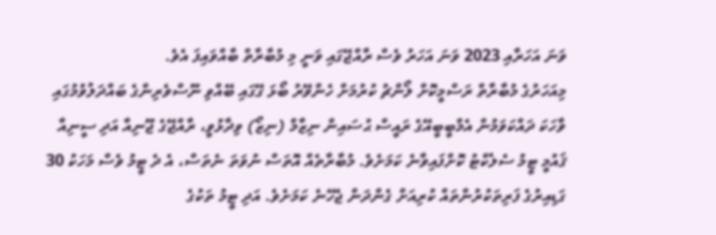ވަނަ އަހަރާއި 2023 ވަނަ އަހަރު ވެސް ރާއްޖޭގައި ވަނީ މި މުބާރާތް ބާއްވައިފަ އެވެ.
މިއަހަރުގެ މުބާރާތް ރަސްމީކޮށް ލޯންޗު ކުރުމަށް ހެންވޭރު ބޯޅަ ގޭގައި ބޭއްވި ނޫސްވެރިންގެ ބައްދަލުވުމުގައި ވާހަކަ ދައްކަވަމުން އެމްބީބީއޭގެ ރައީސް ޙުސައިން ނިޒާމް (ނިޒޯ) ވިދާޅުވީ، ރާއްޖޭގެ ޖޫނިއާ އަދި ސީނިއާ ޤައުމީ ޓީމު ސެލެކްޓު ކޮށްފައިވާނެ ކަމަށެވެ. މުބާރާތެއް އޮތަސް ނުވަތަ ނެތަސް، އެ ދެ ޓީމު ވެސް މަހަކު 30 ގަޑިއިރުގެ ފަރިތަކުރުންތައް ކުރިއަށް ގެންދަން ޖެހޭނެ ކަމަށެވެ. އަދި ޓީމު ތަކުގެ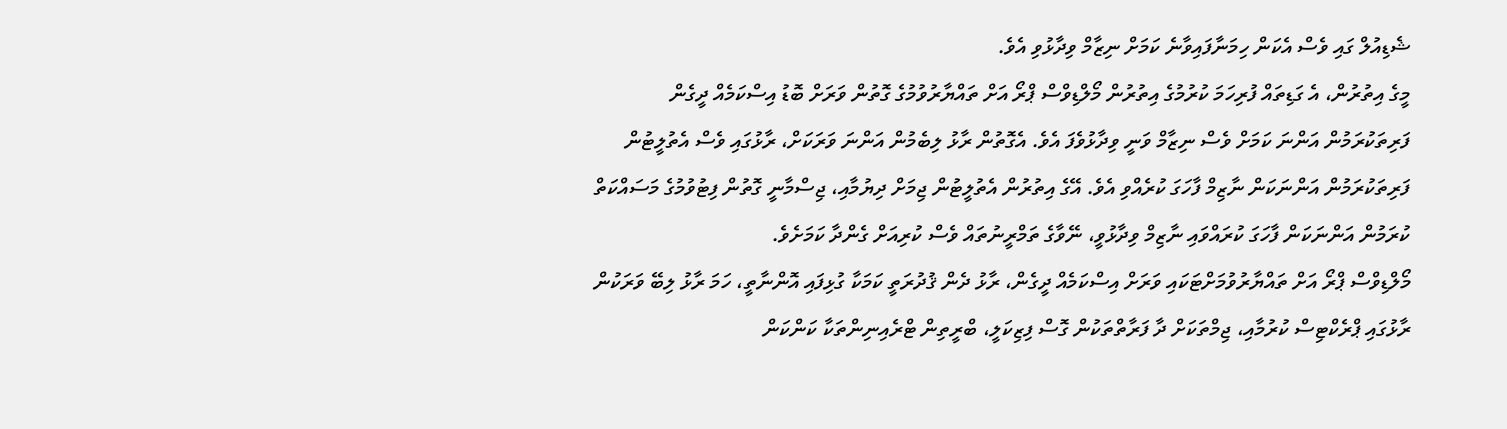ޝެޑިއުލް ގައި ވެސް އެކަން ހިމަނާފައިވާނެ ކަމަށް ނިޒާމް ވިދާޅުވި އެވެ.
މީގެ އިތުރުން، އެ ގަޑިތައް ފުރިހަމަ ކުރުމުގެ އިތުރުން މޯލްޑިވްސް ޕްރޯ އަށް ތައްޔާރުވުމުގެ ގޮތުން ވަރަށް ބޮޑު އިސްކަމެއް ދީގެން ފަރިތަކުރަމުން އަންނަ ކަމަށް ވެސް ނިޒާމް ވަނީ ވިދާޅުވެފަ އެވެ. އެގޮތުން ރާޅު ލިބެމުން އަންނަ ވަރަކަށް، ރާޅުގައި ވެސް އެތުލީޓުން ފަރިތަކުރަމުން އަންނަކަން ނާޒިމް ފާހަގަ ކުރެއްވި އެވެ. އޭގެ އިތުރުން އެތުލީޓުން ޖިމަށް ދިޔުމާއި، ޖިސްމާނީ ގޮތުން ފިޓުވުމުގެ މަސައްކަތް ކުރަމުން އަންނަކަން ފާހަގަ ކުރައްވައި ނާޒިމް ވިދާޅުވީ، ނޭވާގެ ތަމްރީނުތައް ވެސް ކުރިއަށް ގެންދާ ކަމަށެވެ.
މޯލްޑިވްސް ޕްރޯ އަށް ތައްޔާރުވުމަށްޓަކައި ވަރަށް އިސްކަމެއް ދީގެން، ރާޅު ދެން ޤުދުރަތީ ކަމަކާ ގުޅިފައި އޮންނާތީ، ހަމަ ރާޅު ލިބޭ ވަރަކުން ރާޅުގައި ޕްރެކްޓިސް ކުރުމާއި، ޖިމްތަކަށް ދާ ފަރާތްތަކުން ގޮސް ފިޒިކަލީ، ބްރީތިން ޓްރެއިނިންތަކާ ކަންކަން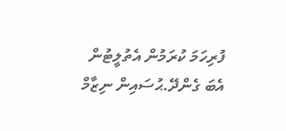ފުރިހަމަ ކުރަމުން އެތުލީޓުން އެބަ ގެންދޭ.ޙުސައިން ނިޒާމް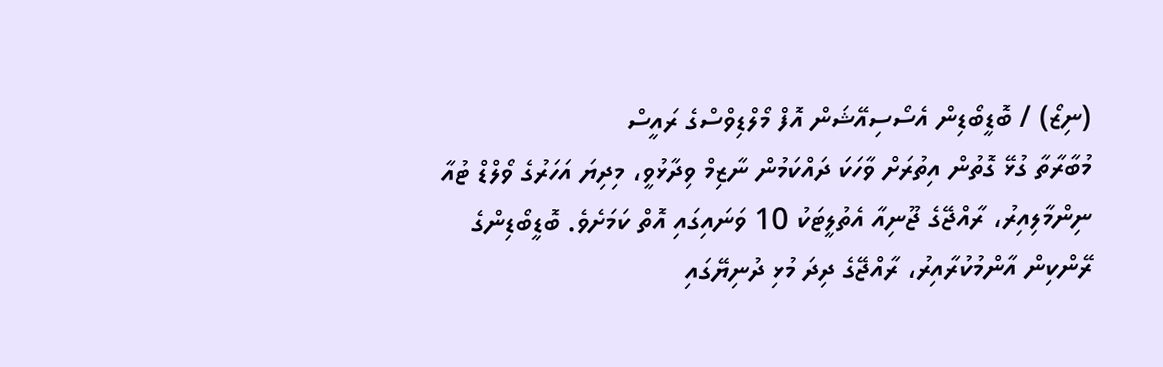(ނިޒޯ) / ބޮޑީބޯޑިން އެސޯސިއޭޝަން އޮފް މޯލްޑިވްސްގެ ރައީސް
މުބާރާތާ ގުޅޭ ގޮތުން އިތުރަށް ވާހަކަ ދައްކަމުން ނާޒިމް ވިދާޅުވީ، މިދިޔަ އަހަރުގެ ވޯލްޑް ޓުއާ ނިންމާލިއިރު، ރާއްޖޭގެ ޖޫނިއާ އެތުލީޓަކު 10 ވަނައިގައި އޮތް ކަމަށެވެ. ބޮޑީބޯޑިންގެ ރޭންކިން އާންމުކުރާއިރު، ރާއްޖޭގެ ދިދަ މުޅި ދުނިޔޭގައި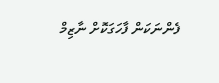ފެންނަކަން ފާހަގަކޮށް ނާޒިމް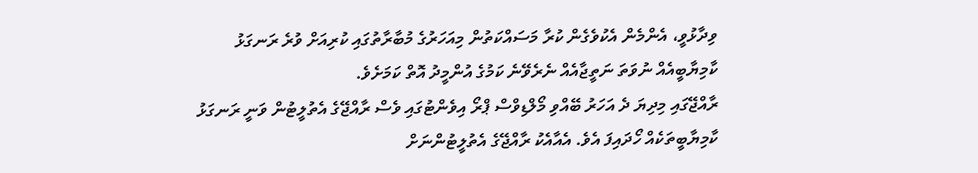ވިދާޅުވީ، އެންމެން އެކުވެގެން ކުރާ މަސައްކަތުން މިއަހަރުގެ މުބާރާތުގައި ކުރިއަށް ވުރެ ރަނގަޅު ކާމިޔާބީއެއް ނުވަތަ ނަތީޖާއެއް ނެރެވޭނެ ކަމުގެ އުންމީދު އޮތް ކަމަށެވެ.
ރާއްޖޭގައި މިދިޔަ ދެ އަހަރު ބޭއްވި މޯލްޑިވްސް ޕްރޯ އިވެންޓުގައި ވެސް ރާއްޖޭގެ އެތުލީޓުން ވަނީ ރަނގަޅު ކާމިޔާބީތަކެއް ހޯދައިފަ އެވެ. އެއާއެކު ރާއްޖޭގެ އެތުލީޓުންނަށް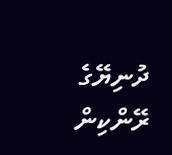ދުނިޔޭގެ ރޭންކިން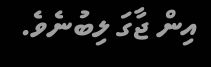އިން ޖާގަ ލިބުނެވެ.